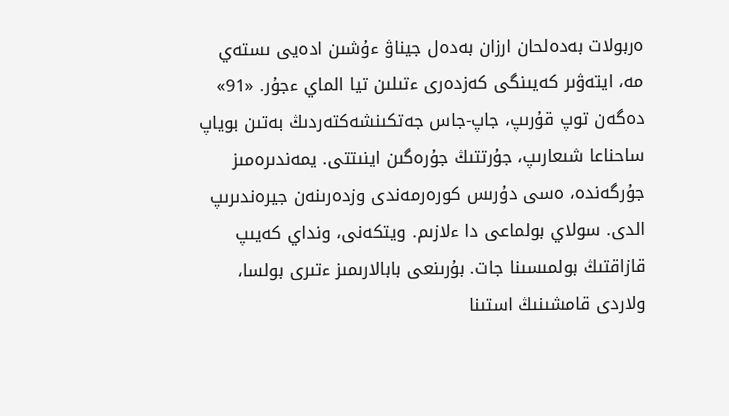ەربولات بەدەلحان ارزان بەدەل جيناۋ ءۇشىن ادەيى ىستەي مە، ايتەۋىر كەيىنگى كەزدەرى ءتىلىن تيا الماي ءجۇر. «91» دەگەن توپ قۇرىپ، جاپ-جاس جەتكىنشەكتەردىڭ بەتىن بوياپ ساحناعا شىعارىپ، جۇرتتىڭ جۇرەگىن اينىتتى. يمەندىرەمىز جۇرگەندە، ەسى دۇرىس كورەرمەندى وزدەرىنەن جيرەندىرىپ الدى. سولاي بولماعى دا ءلازىم. ويتكەنى، ونداي كەيىپ قازاقتىڭ بولمىسىنا جات. بۇرىنعى بابالارىمىز ءتىرى بولسا، ولاردى قامشىنىڭ استىنا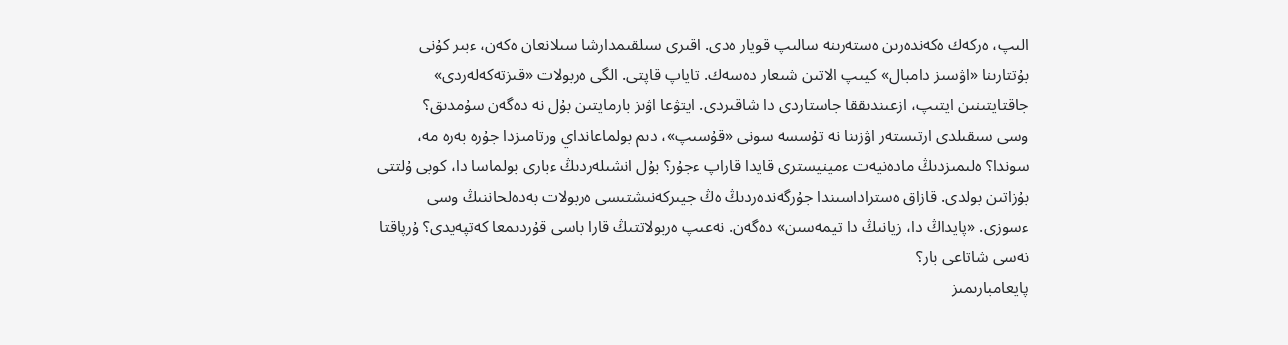الىپ، ەركەك ەكەندەرىن ەستەرىنە سالىپ قويار ەدى. اقىرى سىلقىمدارشا سىلانعان ەكەن، ءبىر كۇنى بۇتتارىنا «اۋسىز دامبال» كيىپ الاتىن شىعار دەسەك. تاياپ قاپتى. الگى ەربولات «قىزتەكەلەردى» جاقتايتىنىن ايتىپ، ازعىندىققا جاستاردى دا شاقىردى. ايتۋعا اۋىز بارمايتىن بۇل نە دەگەن سۇمدىق؟
وسى سىقىلدى ارتىستەر اۋزىنا نە تۇسسە سونى «قۇسىپ»، دىم بولماعانداي ورتامىزدا جۇرە بەرە مە، سوندا؟ ەلىمىزدىڭ مادەنيەت ءمينيسترى قايدا قاراپ ءجۇر؟ بۇل انشىلەردىڭ ءبارى بولماسا دا، كوبى ۇلتتى بۇزاتىن بولدى. قازاق ەستراداسىندا جۇرگەندەردىڭ ەڭ جيىركەنىشتىسى ەربولات بەدەلحاننىڭ وسى ءسوزى. «پايداڭ دا، زيانىڭ دا تيمەسىن» دەگەن. نەعىپ ەربولاتتىڭ قارا باسى قۇردىمعا كەتپەيدى؟ ۇرپاقتا نەسى شاتاعى بار؟
پايعامبارىمىز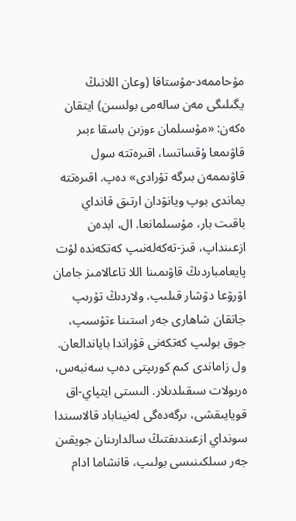مۇحاممەد-مۇستافا (وعان اللانىڭ يگىلىگى مەن سالەمى بولسىن) ايتقان ەكەن: «مۇسىلمان ءوزىن باسقا ءبىر قاۋىمعا ۇقساتسا، اقىرەتتە سول قاۋىممەن بىرگە تۇرادى» دەپ. اقىرەتتە يماندى بوپ ويانۋدان ارتىق قانداي باقىت بار، مۇسىلمانعا. ال، ابدەن ازعىنداپ، قىز-تەكەلەنىپ كەتكەندە لۇت پايعامباردىڭ قاۋىمىنا اللا تاعالامىز جامان اۋرۋعا دۋشار قىلىپ، ولاردىڭ تۇرىپ جاتقان شاھارى جەر استىنا ءتۇسىپ، جوق بولىپ كەتكەنى قۇراندا باياندالعان.
ول زاماندى كىم كورىپتى دەپ سەنبەس، ەربولات سىقىلدىلار. الىستى ايتپاي-اق قويايىقشى، ىرگەدەگى لەنيناباد قالاسىندا سونداي ازعىندىقتىڭ سالدارىنان جويقىن جەر سىلكىنىسى بولىپ، قانشاما ادام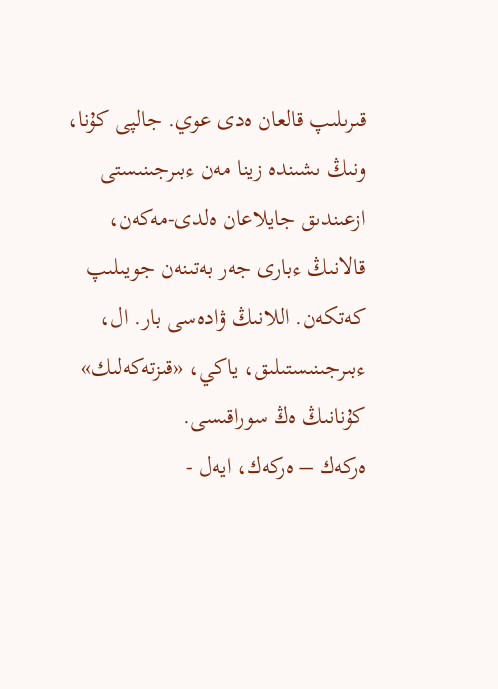قىرىلىپ قالعان ەدى عوي. جالپى كۇنا، ونىڭ ىشىندە زينا مەن ءبىرجىنىستى ازعىندىق جايلاعان ەلدى-مەكەن، قالانىڭ ءبارى جەر بەتىنەن جويىلىپ كەتكەن. اللانىڭ ۋادەسى بار. ال، ءبىرجىنىستىلىق، ياكي، «قىزتەكەلىك» كۇنانىڭ ەڭ سوراقىسى.
ەركەك – ەركەك، ايەل -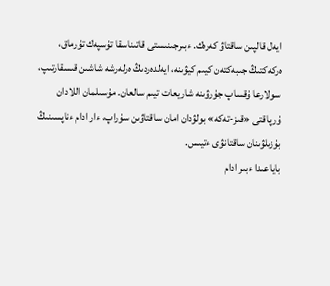ايەل قالپىن ساقتاۋ كەرەك. ءبىرجىنىستى قاتىناسقا تۇسپەك تۇرماق، ەركەكتىڭ جىبەكتەن كيىم كيۋىنە، ايەلدەردىڭ ەرلەرشە شاشىن قىسقارتىپ، سولارعا ۇقساپ جۇرۋىنە شاريعات تيىم سالعان. مۇسىلمان اللادان ۇرپاقتى «قىز-تەكە» بولۋدان امان ساقتاۋىن سۇراپ، ءار ادام ءناپسىنىڭ بۇزىلۋىنان ساقتانۋى ءتيىس.
باياعىدا ءبىر ادام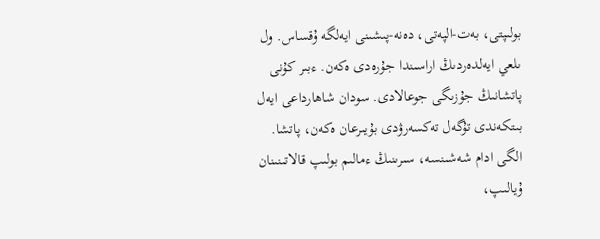بولىپتى، بەت-الپەتى، دەنە-پىشىنى ايەلگە ۇقساس. ول ىلعي ايەلدەردىڭ اراسىندا جۇرەدى ەكەن. ءبىر كۇنى پاتشانىڭ جۇزىگى جوعالادى. سودان شاھارداعى ايەل بىتكەندى تۇگەل تەكسەرۋدى بۇيىرعان ەكەن، پاتشا. الگى ادام شەشىنسە، سىرىنىڭ ءمالىم بولىپ قالاتىنىنان ۇيالىپ،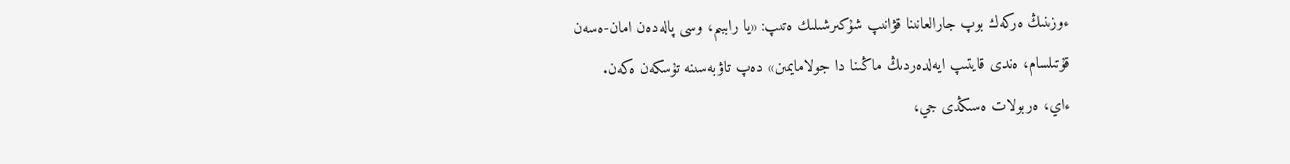ءوزىنىڭ ەركەك بوپ جارالعانىنا قۋانىپ شۇكىرشىلىك ەتىپ: «يا راببىم، وسى پالەدەن امان-ەسەن قۇتىلسام، ەندى قايتىپ ايەلدەردىڭ ماڭىنا دا جولامايمىن» دەپ تاۋبەسىنە تۇسكەن ەكەن.
ءاي، ەربولات ەسىڭدى جي،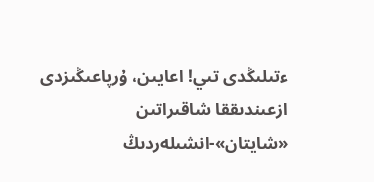ءتىلىڭدى تىي! اعايىن، ۇرپاعىڭىزدى ازعىندىققا شاقىراتىن «شايتان»-انشىلەردىڭ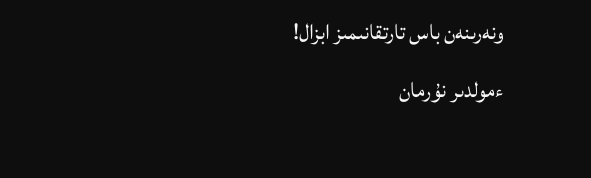ونەرىنەن باس تارتقانىمىز ابزال!
ءمولدىر نۇرمان